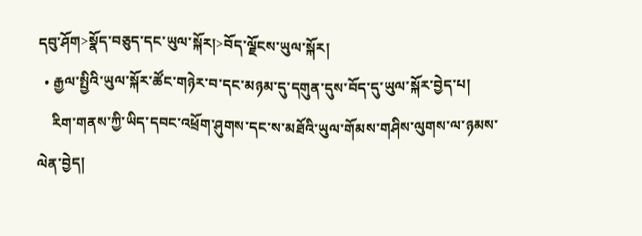དབུ་ཤོག>སྣོད་བཅུད་དང་ཡུལ་སྐོར།>བོད་ལྗོངས་ཡུལ་སྐོར།
  • རྒྱལ་སྤྱིའི་ཡུལ་སྐོར་ཚོང་གཉེར་བ་དང་མཉམ་དུ་དགུན་དུས་བོད་དུ་ཡུལ་སྐོར་བྱེད་པ།
    རིག་གནས་ཀྱི་ཡིད་དབང་འཕྲོག་ཤུགས་དང་ས་མཐོའི་ཡུལ་གོམས་གཤིས་ལུགས་ལ་ཉམས་ལེན་བྱེད།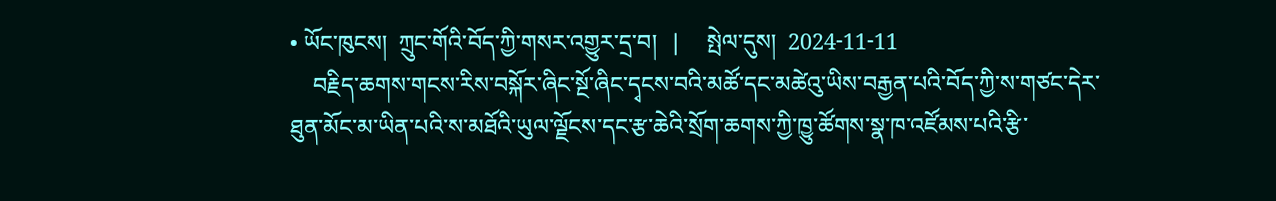• ཡོང་ཁུངས།  ཀྲུང་གོའི་བོད་ཀྱི་གསར་འགྱུར་དྲ་བ།   |     སྤེལ་དུས།  2024-11-11
    བརྗིད་ཆགས་གངས་རིས་བསྐོར་ཞིང་སྔོ་ཞིང་དྭངས་བའི་མཚོ་དང་མཚེའུ་ཡིས་བརྒྱན་པའི་བོད་ཀྱི་ས་གཙང་དེར་ཐུན་མོང་མ་ཡིན་པའི་ས་མཐོའི་ཡུལ་ལྗོངས་དང་རྩ་ཆེའི་སྲོག་ཆགས་ཀྱི་ཁྱུ་ཚོགས་སྣ་ཁ་འཛོམས་པའི་རྩི་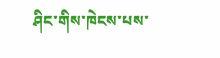ཤིང་གིས་ཁེངས་པས་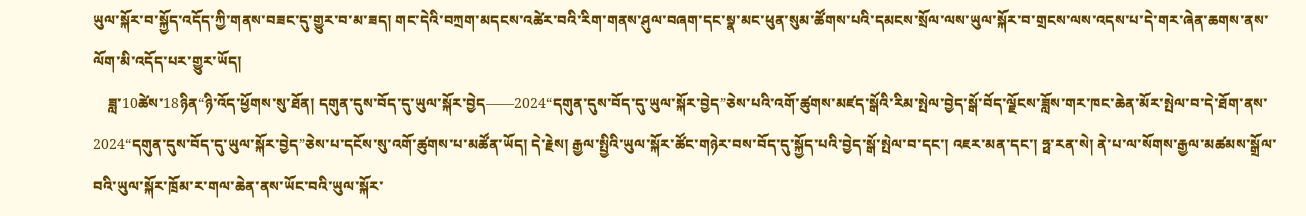ཡུལ་སྐོར་བ་སྐྱོད་འདོད་ཀྱི་གནས་བཟང་དུ་གྱུར་བ་མ་ཟད། གང་དེའི་བཀྲག་མདངས་འཚེར་བའི་རིག་གནས་ཤུལ་བཞག་དང་སྣ་མང་ཕུན་སུམ་ཚོགས་པའི་དམངས་སྲོལ་ལས་ཡུལ་སྐོར་བ་གྲངས་ལས་འདས་པ་དེ་གར་ཞེན་ཆགས་ནས་ལོག་མི་འདོད་པར་གྱུར་ཡོད།
    ཟླ་10ཚེས་18ཉིན“ཉི་འོད་ཕྱོགས་སུ་ཐོན། དགུན་དུས་བོད་དུ་ཡུལ་སྐོར་བྱེད——2024“དགུན་དུས་བོད་དུ་ཡུལ་སྐོར་བྱེད”ཅེས་པའི་འགོ་ཚུགས་མཛད་སྒོའི་རིམ་སྤེལ་བྱེད་སྒོ་བོད་ལྗོངས་ཟློས་གར་ཁང་ཆེན་མོར་སྤེལ་བ་དེ་ཐོག་ནས་2024“དགུན་དུས་བོད་དུ་ཡུལ་སྐོར་བྱེད”ཅེས་པ་དངོས་སུ་འགོ་ཚུགས་པ་མཚོན་ཡོད། དེ་རྗེས། རྒྱལ་སྤྱིའི་ཡུལ་སྐོར་ཚོང་གཉེར་བས་བོད་དུ་སྐྱོད་པའི་བྱེད་སྒོ་སྤེལ་བ་དང་། འཇར་མན་དང་། ཧྥ་རན་སེ། ནེ་པ་ལ་སོགས་རྒྱལ་མཚམས་སྒྲོལ་བའི་ཡུལ་སྐོར་ཁྲོམ་ར་གལ་ཆེན་ནས་ཡོང་བའི་ཡུལ་སྐོར་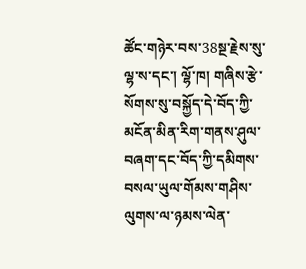ཚོང་གཉེར་བས་38སྔ་རྗེས་སུ་ལྷ་ས་དང་། ལྷོ་ཁ། གཞིས་རྩེ་སོགས་སུ་བསྐྱོད་དེ་བོད་ཀྱི་མངོན་མིན་རིག་གནས་ཤུལ་བཞག་དང་བོད་ཀྱི་དམིགས་བསལ་ཡུལ་གོམས་གཤིས་ལུགས་ལ་ཉམས་ལེན་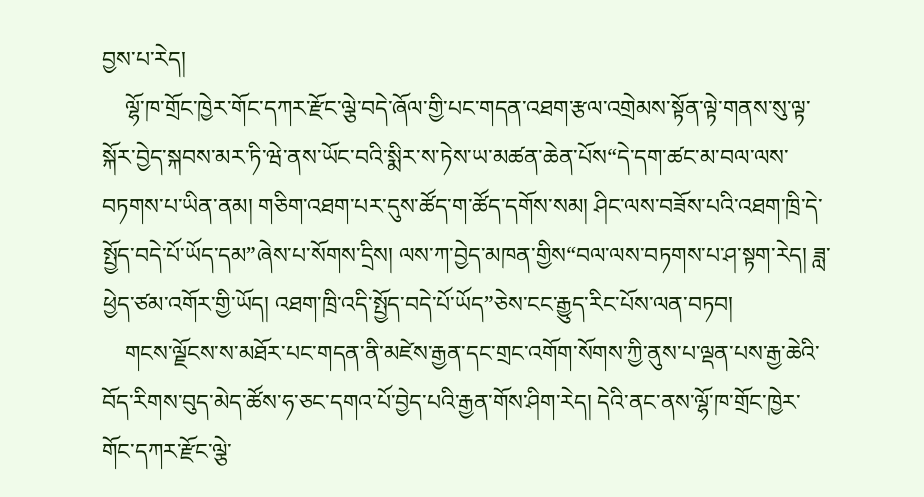བྱས་པ་རེད།
    ལྷོ་ཁ་གྲོང་ཁྱེར་གོང་དཀར་རྫོང་ལྕེ་བདེ་ཞོལ་གྱི་པང་གདན་འཐག་རྩལ་འགྲེམས་སྟོན་ལྟེ་གནས་སུ་ལྟ་སྐོར་བྱེད་སྐབས་མར་ཏི་ཝེ་ནས་ཡོང་བའི་སྨིར་ས་ཏེས་ཡ་མཚན་ཆེན་པོས“དེ་དག་ཚང་མ་བལ་ལས་བཏགས་པ་ཡིན་ནམ། གཅིག་འཐག་པར་དུས་ཚོད་ག་ཚོད་དགོས་སམ། ཤིང་ལས་བཟོས་པའི་འཐག་ཁྲི་དེ་སྤྱོད་བདེ་པོ་ཡོད་དམ”ཞེས་པ་སོགས་དྲིས། ལས་ཀ་བྱེད་མཁན་གྱིས“བལ་ལས་བཏགས་པ་ཤ་སྟག་རེད། ཟླ་ཕྱེད་ཙམ་འགོར་གྱི་ཡོད། འཐག་ཁྲི་འདི་སྤྱོད་བདེ་པོ་ཡོད”ཅེས་ངང་རྒྱུད་རིང་པོས་ལན་བཏབ།
    གངས་ལྗོངས་ས་མཐོར་པང་གདན་ནི་མཛེས་རྒྱན་དང་གྲང་འགོག་སོགས་ཀྱི་ནུས་པ་ལྡན་པས་རྒྱ་ཆེའི་བོད་རིགས་བུད་མེད་ཚོས་ཧ་ཅང་དགའ་པོ་བྱེད་པའི་རྒྱན་གོས་ཤིག་རེད། དེའི་ནང་ནས་ལྷོ་ཁ་གྲོང་ཁྱེར་གོང་དཀར་རྫོང་ལྕེ་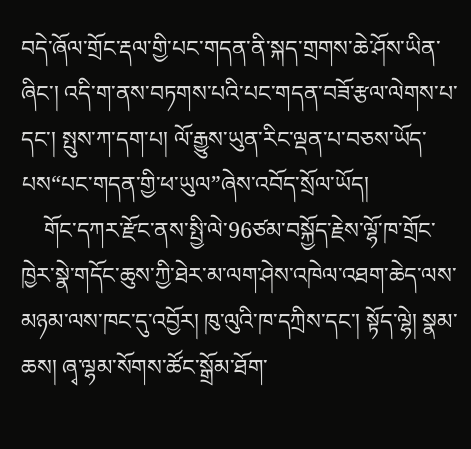བདེ་ཞོལ་གྲོང་རྡལ་གྱི་པང་གདན་ནི་སྐད་གྲགས་ཆེ་ཤོས་ཡིན་ཞིང་། འདི་ག་ནས་བཏགས་པའི་པང་གདན་བཟོ་རྩལ་ལེགས་པ་དང་། སྤུས་ཀ་དག་པ། ལོ་རྒྱུས་ཡུན་རིང་ལྡན་པ་བཅས་ཡོད་པས“པང་གདན་གྱི་ཕ་ཡུལ”ཞེས་འབོད་སྲོལ་ཡོད།
    གོང་དཀར་རྫོང་ནས་སྤྱི་ལེ་96ཙམ་བསྐྱོད་རྗེས་ལྷོ་ཁ་གྲོང་ཁྱེར་སྣེ་གདོང་ཆུས་ཀྱི་ཐེར་མ་ལག་ཤེས་འཁེལ་འཐག་ཆེད་ལས་མཉམ་ལས་ཁང་དུ་འབྱོར། ཁུ་ལུའི་ཁ་དཀྲིས་དང་། སྟོད་ལྷེ། སྣམ་ཆས། ཞྭ་ལྷམ་སོགས་ཚོང་སྒྲོམ་ཐོག་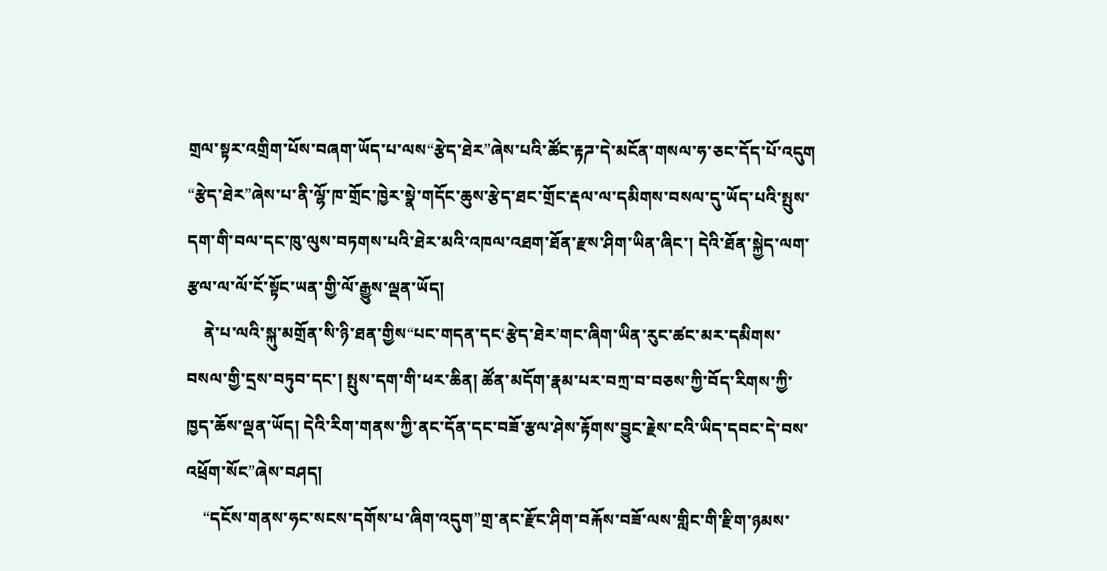གྲལ་སྟར་འགྲིག་པོས་བཞག་ཡོད་པ་ལས“རྩེད་ཐེར”ཞེས་པའི་ཚོང་རྟཌ་དེ་མངོན་གསལ་ཧ་ཅང་དོད་པོ་འདུག “རྩེད་ཐེར”ཞེས་པ་ནི་ལྷོ་ཁ་གྲོང་ཁྱེར་སྣེ་གདོང་ཆུས་རྩེད་ཐང་གྲོང་རྡལ་ལ་དམིགས་བསལ་དུ་ཡོད་པའི་སྤུས་དག་གི་བལ་དང་ཁུ་ལུས་བཏགས་པའི་ཐེར་མའི་འཁལ་འཐག་ཐོན་རྫས་ཤིག་ཡིན་ཞིང་། དེའི་ཐོན་སྐྱེད་ལག་རྩལ་ལ་ལོ་ངོ་སྟོང་ཡན་གྱི་ལོ་རྒྱུས་ལྡན་ཡོད།
    ནེ་པ་ལའི་སྐུ་མགྲོན་སི་ཉི་ཐན་གྱིས“པང་གདན་དང‘རྩེད་ཐེར’གང་ཞིག་ཡིན་རུང་ཚང་མར་དམིགས་བསལ་གྱི་དྲས་བཏུབ་དང་། སྤུས་དག་གི་ཕར་ཆིན། ཚོན་མདོག་རྣམ་པར་བཀྲ་བ་བཅས་ཀྱི་བོད་རིགས་ཀྱི་ཁྱད་ཆོས་ལྡན་ཡོད། དེའི་རིག་གནས་ཀྱི་ནང་དོན་དང་བཟོ་རྩལ་ཤེས་རྟོགས་བྱུང་རྗེས་ངའི་ཡིད་དབང་དེ་བས་འཕྲོག་སོང”ཞེས་བཤད།
    “དངོས་གནས་ཧང་སངས་དགོས་པ་ཞིག་འདུག”གྲ་ནང་རྫོང་ཤིག་བརྐོས་བཟོ་ལས་གླིང་གི་རྫིག་ཉམས་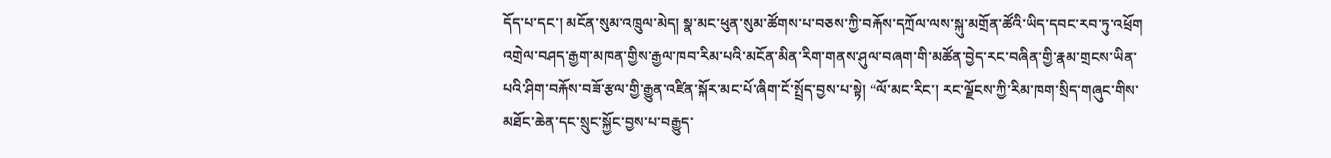དོད་པ་དང་། མངོན་སུམ་འཁྲུལ་མེད། སྣ་མང་ཕུན་སུམ་ཚོགས་པ་བཅས་ཀྱི་བརྐོས་དཀྲོལ་ལས་སྐུ་མགྲོན་ཚོའི་ཡིད་དབང་རབ་ཏུ་འཕྲོག འགྲེལ་བཤད་རྒྱག་མཁན་གྱིས་རྒྱལ་ཁབ་རིམ་པའི་མངོན་མིན་རིག་གནས་ཤུལ་བཞག་གི་མཚོན་བྱེད་རང་བཞིན་གྱི་རྣམ་གྲངས་ཡིན་པའི་ཤིག་བརྐོས་བཟོ་རྩལ་གྱི་རྒྱུན་འཛིན་སྐོར་མང་པོ་ཞིག་ངོ་སྤྲོད་བྱས་པ་སྟེ། “ལོ་མང་རིང་། རང་ལྗོངས་ཀྱི་རིམ་ཁག་སྲིད་གཞུང་གིས་མཐོང་ཆེན་དང་སྲུང་སྐྱོང་བྱས་པ་བརྒྱུད་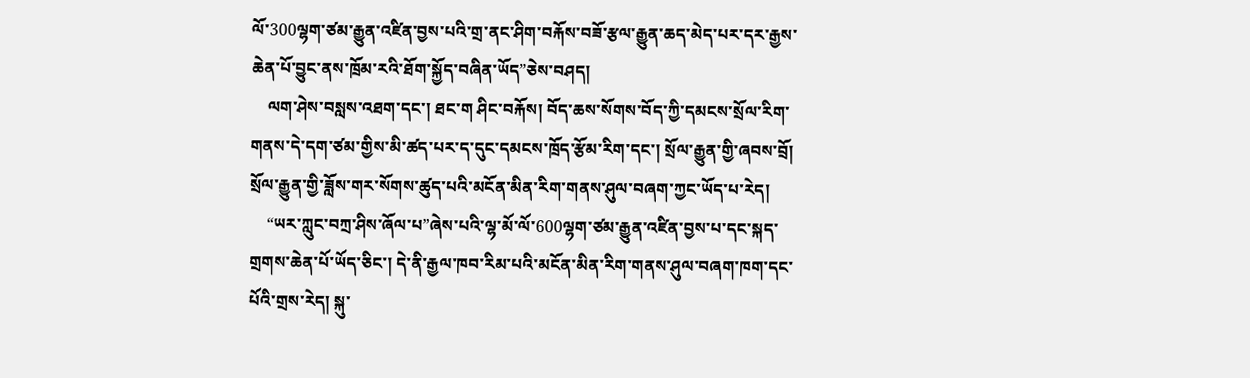ལོ་300ལྷག་ཙམ་རྒྱུན་འཛིན་བྱས་པའི་གྲ་ནང་ཤིག་བརྐོས་བཟོ་རྩལ་རྒྱུན་ཆད་མེད་པར་དར་རྒྱས་ཆེན་པོ་བྱུང་ནས་ཁྲོམ་རའི་ཐོག་སྐྱོད་བཞིན་ཡོད”ཅེས་བཤད།
    ལག་ཤེས་བསླས་འཐག་དང་། ཐང་ག ཤིང་བརྐོས། བོད་ཆས་སོགས་བོད་ཀྱི་དམངས་སྲོལ་རིག་གནས་དེ་དག་ཙམ་གྱིས་མི་ཚད་པར་ད་དུང་དམངས་ཁྲོད་རྩོམ་རིག་དང་། སྲོལ་རྒྱུན་གྱི་ཞབས་བྲོ། སྲོལ་རྒྱུན་གྱི་ཟློས་གར་སོགས་ཚུད་པའི་མངོན་མིན་རིག་གནས་ཤུལ་བཞག་ཀྱང་ཡོད་པ་རེད།
    “ཡར་ཀླུང་བཀྲ་ཤིས་ཞོལ་པ”ཞེས་པའི་ལྷ་མོ་ལོ་600ལྷག་ཙམ་རྒྱུན་འཛིན་བྱས་པ་དང་སྐད་གྲགས་ཆེན་པོ་ཡོད་ཅིང་། དེ་ནི་རྒྱལ་ཁབ་རིམ་པའི་མངོན་མིན་རིག་གནས་ཤུལ་བཞག་ཁག་དང་པོའི་གྲས་རེད། སྐུ་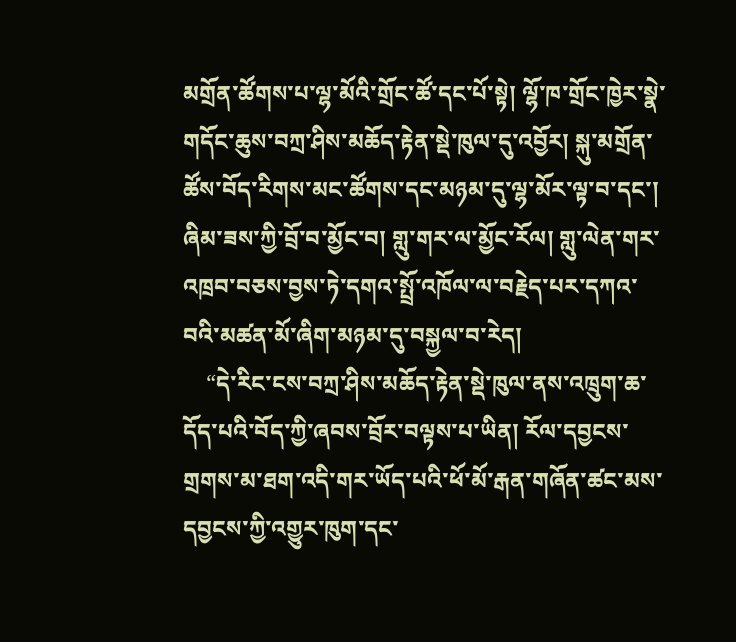མགྲོན་ཚོགས་པ་ལྷ་མོའི་གྲོང་ཚོ་དང་པོ་སྟེ། ལྷོ་ཁ་གྲོང་ཁྱེར་སྣེ་གདོང་ཆུས་བཀྲ་ཤིས་མཆོད་རྟེན་སྡེ་ཁུལ་དུ་འབྱོར། སྐུ་མགྲོན་ཚོས་བོད་རིགས་མང་ཚོགས་དང་མཉམ་དུ་ལྷ་མོར་ལྟ་བ་དང་། ཞིམ་ཟས་ཀྱི་བྲོ་བ་མྱོང་བ། གླུ་གར་ལ་མྱོང་རོལ། གླུ་ལེན་གར་འཁྲབ་བཅས་བྱས་ཏེ་དགའ་སྤྲོ་འཁོལ་ལ་བརྗེད་པར་དཀའ་བའི་མཚན་མོ་ཞིག་མཉམ་དུ་བསྐྱལ་བ་རེད།
    “དེ་རིང་ངས་བཀྲ་ཤིས་མཆོད་རྟེན་སྡེ་ཁུལ་ནས་འཁྲུག་ཆ་དོད་པའི་བོད་ཀྱི་ཞབས་བྲོར་བལྟས་པ་ཡིན། རོལ་དབྱངས་གྲགས་མ་ཐག་འདི་གར་ཡོད་པའི་ཕོ་མོ་རྒན་གཞོན་ཚང་མས་དབྱངས་ཀྱི་འགྱུར་ཁུག་དང་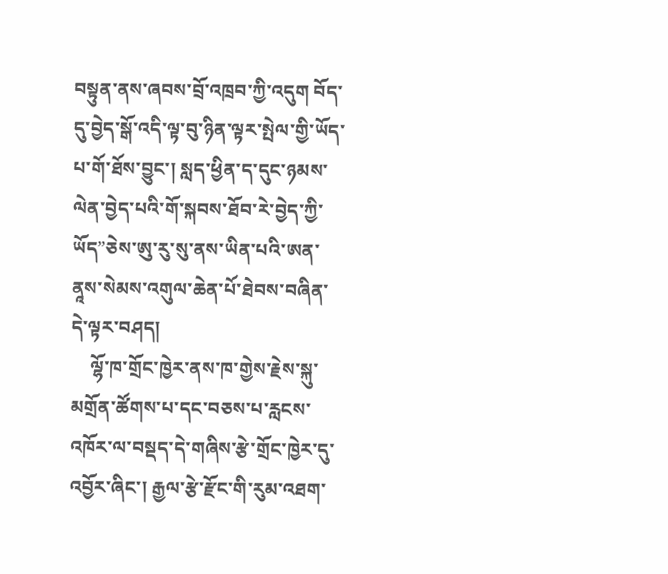བསྟུན་ནས་ཞབས་བྲོ་འཁྲབ་ཀྱི་འདུག བོད་དུ་བྱེད་སྒོ་འདི་ལྟ་བུ་ཉིན་ལྟར་སྤེལ་གྱི་ཡོད་པ་གོ་ཐོས་བྱུང་། སླད་ཕྱིན་ད་དུང་ཉམས་ལེན་བྱེད་པའི་གོ་སྐབས་ཐོབ་རེ་བྱེད་ཀྱི་ཡོད”ཅེས་ཨུ་རུ་སུ་ནས་ཡིན་པའི་ཨན་ནཱས་སེམས་འགུལ་ཆེན་པོ་ཐེབས་བཞིན་དེ་ལྟར་བཤད།
    ལྷོ་ཁ་གྲོང་ཁྱེར་ནས་ཁ་གྱེས་རྗེས་སྐུ་མགྲོན་ཚོགས་པ་དང་བཅས་པ་རླངས་འཁོར་ལ་བསྡད་དེ་གཞིས་རྩེ་གྲོང་ཁྱེར་དུ་འབྱོར་ཞིང་། རྒྱལ་རྩེ་རྫོང་གི་རུམ་འཐག་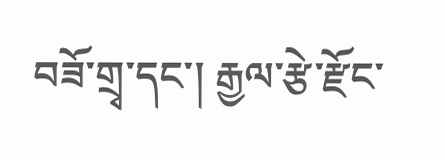བཟོ་གྲྭ་དང་། རྒྱལ་རྩེ་རྫོང་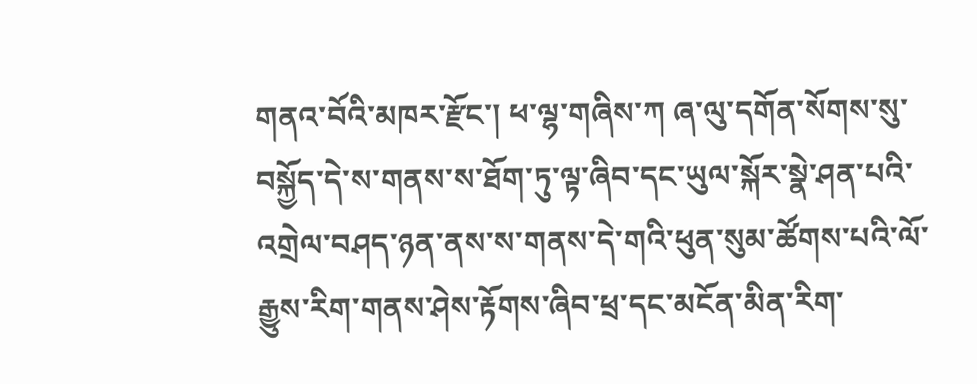གནའ་བོའི་མཁར་རྫོང་། ཕ་ལྷ་གཞིས་ཀ ཞ་ལུ་དགོན་སོགས་སུ་བསྐྱོད་དེ་ས་གནས་ས་ཐོག་ཏུ་ལྟ་ཞིབ་དང་ཡུལ་སྐོར་སྣེ་ཤན་པའི་འགྲེལ་བཤད་ཉན་ནས་ས་གནས་དེ་གའི་ཕུན་སུམ་ཚོགས་པའི་ལོ་རྒྱུས་རིག་གནས་ཤེས་རྟོགས་ཞིབ་ཕྲ་དང་མངོན་མིན་རིག་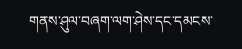གནས་ཤུལ་བཞག་ལག་ཤེས་དང་དམངས་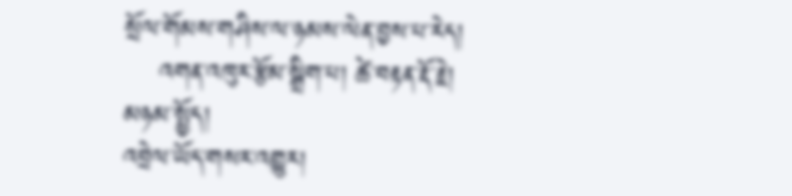སྲོལ་གོམས་གཤིས་ལ་ཉམས་ལེན་བྱས་པ་རེད།
    འགན་འཁུར་རྩོམ་སྒྲིག་པ། ཚེ་བརྟན་རྡོ་རྗེ།
མཉམ་སྤྱོད།
འབྲེལ་ཡོད་གསར་འགྱུར།